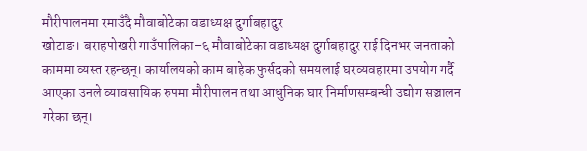मौरीपालनमा रमाउँदै मौवाबोटेका वडाध्यक्ष दुर्गाबहादुर
खोटाङ। बराहपोखरी गाउँपालिका–६ मौवाबोटेका वडाध्यक्ष दुर्गाबहादुर राई दिनभर जनताको काममा व्यस्त रहन्छन्। कार्यालयको काम बाहेक फुर्सदको समयलाई घरव्यवहारमा उपयोग गर्दै आएका उनले व्यावसायिक रुपमा मौरीपालन तथा आधुनिक घार निर्माणसम्बन्धी उद्योग सञ्चालन गरेका छन्।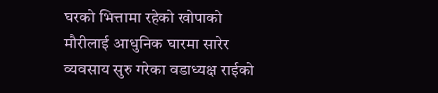घरको भित्तामा रहेको खोपाको मौरीलाई आधुनिक घारमा सारेर व्यवसाय सुरु गरेका वडाध्यक्ष राईको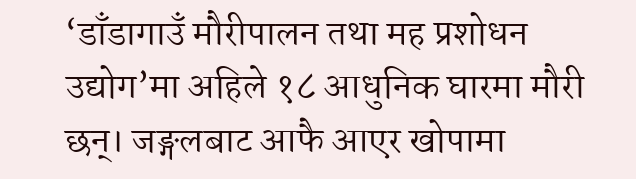‘डाँडागाउँ मौरीपालन तथा मह प्रशोधन उद्योग’मा अहिले १८ आधुनिक घारमा मौरी छन्। जङ्गलबाट आफै आएर खोपामा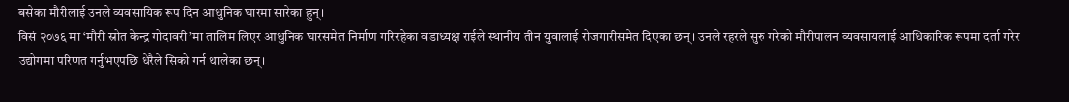बसेका मौरीलाई उनले व्यवसायिक रूप दिन आधुनिक घारमा सारेका हुन्।
विसं २०७६ मा ‘मौरी स्रोत केन्द्र गोदावरी’मा तालिम लिएर आधुनिक घारसमेत निर्माण गरिरहेका वडाध्यक्ष राईले स्थानीय तीन युवालाई रोजगारीसमेत दिएका छन्। उनले रहरले सुरु गरेको मौरीपालन व्यवसायलाई आधिकारिक रूपमा दर्ता गरेर उद्योगमा परिणत गर्नुभएपछि धेरैले सिको गर्न थालेका छन्।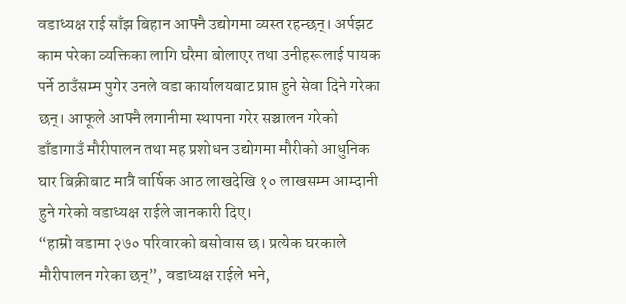वडाध्यक्ष राई साँझ बिहान आफ्नै उद्योगमा व्यस्त रहन्छन्। अर्पझट काम परेका व्यक्तिका लागि घरैमा बोलाएर तथा उनीहरूलाई पायक पर्ने ठाउँसम्म पुगेर उनले वडा कार्यालयबाट प्राप्त हुने सेवा दिने गरेका छन्। आफूले आफ्नै लगानीमा स्थापना गरेर सञ्चालन गरेको डाँडागाउँ मौरीपालन तथा मह प्रशोधन उद्योगमा मौरीको आधुनिक घार बिक्रीबाट मात्रै वार्षिक आठ लाखदेखि १० लाखसम्म आम्दानी हुने गरेको वडाध्यक्ष राईले जानकारी दिए।
“हाम्रो वडामा २७० परिवारको बसोवास छ। प्रत्येक घरकाले मौरीपालन गरेका छन्”, वडाध्यक्ष राईले भने,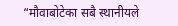“मौवाबोटेका सबै स्थानीयले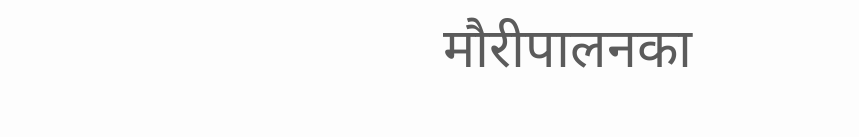मौरीपालनका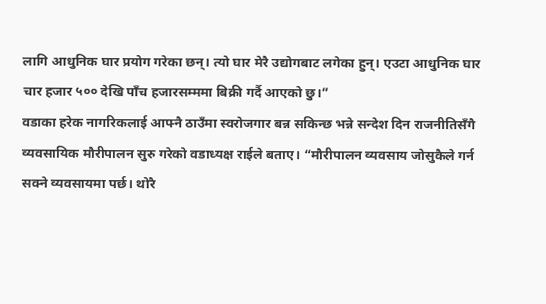लागि आधुनिक घार प्रयोग गरेका छन्। त्यो घार मेरै उद्योगबाट लगेका हुन्। एउटा आधुनिक घार चार हजार ५०० देखि पाँच हजारसम्ममा बिक्री गर्दै आएको छु।”
वडाका हरेक नागरिकलाई आफ्नै ठाउँमा स्वरोजगार बन्न सकिन्छ भन्ने सन्देश दिन राजनीतिसँगै व्यवसायिक मौरीपालन सुरु गरेको वडाध्यक्ष राईले बताए। “मौरीपालन व्यवसाय जोसुकैले गर्न सक्ने व्यवसायमा पर्छ। थोरै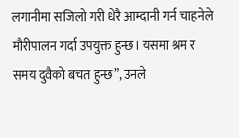लगानीमा सजिलो गरी धेरै आम्दानी गर्न चाहनेले मौरीपालन गर्दा उपयुक्त हुन्छ। यसमा श्रम र समय दुवैको बचत हुन्छ”, उनले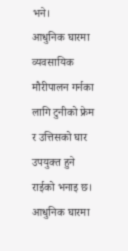भने।
आधुनिक घारमा व्यवसायिक मौरीपालन गर्नका लागि टुनीको फ्रेम र उत्तिसको घार उपयुक्त हुने राईको भनाइ छ। आधुनिक घारमा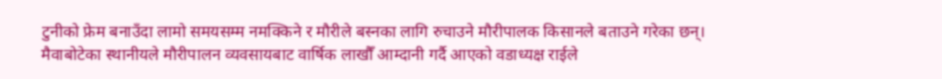टुनीको फ्रेम बनाउँदा लामो समयसम्म नमक्किने र मौरीले बस्नका लागि रुचाउने मौरीपालक किसानले बताउने गरेका छन्।
मैवाबोटेका स्थानीयले मौरीपालन व्यवसायबाट वार्षिक लाखौँ आम्दानी गर्दै आएको वडाध्यक्ष राईले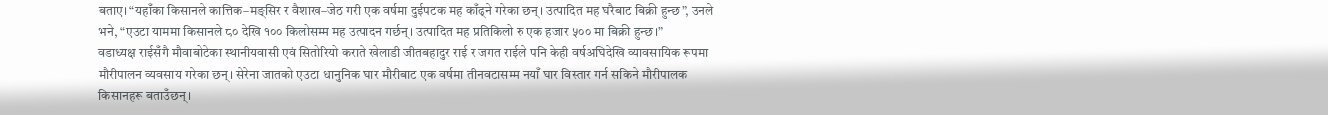बताए। “यहाँका किसानले कात्तिक–मङ्सिर र वैशाख–जेठ गरी एक वर्षमा दुईपटक मह काँढ्ने गरेका छन्। उत्पादित मह घरैबाट बिक्री हुन्छ”, उनले भने, “एउटा याममा किसानले ८० देखि १०० किलोसम्म मह उत्पादन गर्छन्। उत्पादित मह प्रतिकिलो रु एक हजार ५०० मा बिक्री हुन्छ।”
वडाध्यक्ष राईसँगै मौवाबोटेका स्थानीयवासी एवं सितोरियो कराते खेलाडी जीतबहादुर राई र जगत राईले पनि केही वर्षअघिदेखि व्यावसायिक रूपमा मौरीपालन व्यवसाय गरेका छन्। सेरेना जातको एउटा धानुनिक घार मौरीबाट एक वर्षमा तीनवटासम्म नयाँ घार विस्तार गर्न सकिने मौरीपालक किसानहरू बताउँछन्।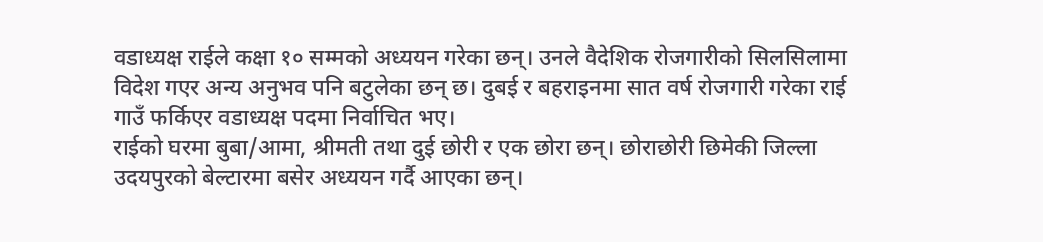वडाध्यक्ष राईले कक्षा १० सम्मको अध्ययन गरेका छन्। उनले वैदेशिक रोजगारीको सिलसिलामा विदेश गएर अन्य अनुभव पनि बटुलेका छन् छ। दुबई र बहराइनमा सात वर्ष रोजगारी गरेका राई गाउँ फर्किएर वडाध्यक्ष पदमा निर्वाचित भए।
राईको घरमा बुबा/आमा, श्रीमती तथा दुई छोरी र एक छोरा छन्। छोराछोरी छिमेकी जिल्ला उदयपुरको बेल्टारमा बसेर अध्ययन गर्दै आएका छन्।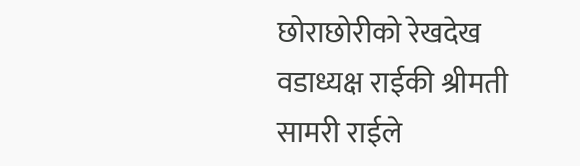छोराछोरीको रेखदेख वडाध्यक्ष राईकी श्रीमती सामरी राईले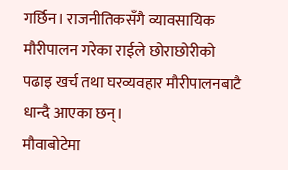गर्छिन। राजनीतिकसँगै व्यावसायिक मौरीपालन गरेका राईले छोराछोरीको पढाइ खर्च तथा घरव्यवहार मौरीपालनबाटै धान्दै आएका छन्।
मौवाबोटेमा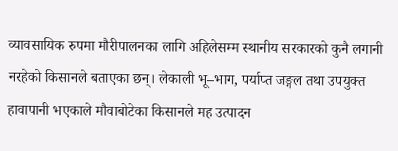व्यावसायिक रुपमा मौरीपालनका लागि अहिलेसम्म स्थानीय सरकारको कुनै लगानी नरहेको किसानले बताएका छन्। लेकाली भू–भाग, पर्याप्त जङ्गल तथा उपयुक्त हावापानी भएकाले मौवाबोटेका किसानले मह उत्पादन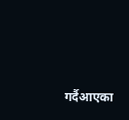गर्दैआएका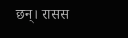छन्। रासस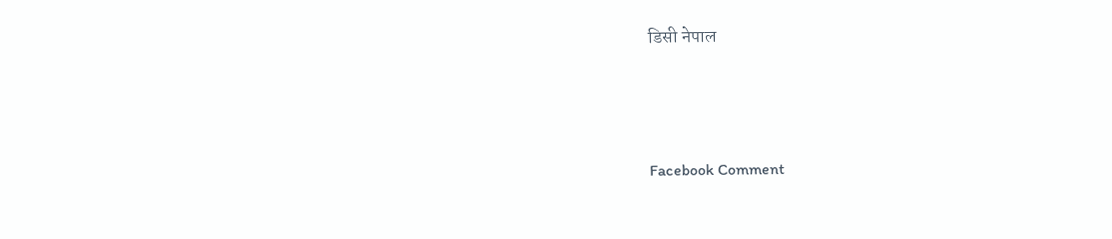डिसी नेपाल





Facebook Comment